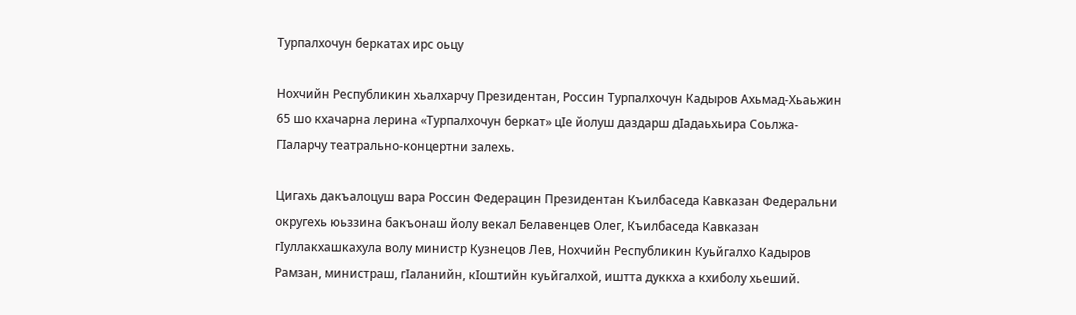Турпалхочун беркатах ирс оьцу

Нохчийн Республикин хьалхарчу Президентан, Россин Турпалхочун Кадыров Ахьмад-Хьаьжин 65 шо кхачарна лерина «Турпалхочун беркат» цIе йолуш даздарш дIадаьхьира Соьлжа-ГIаларчу театрально-концертни залехь.

Цигахь дакъалоцуш вара Россин Федерацин Президентан Къилбаседа Кавказан Федеральни округехь юьззина бакъонаш йолу векал Белавенцев Олег, Къилбаседа Кавказан гIуллакхашкахула волу министр Кузнецов Лев, Нохчийн Республикин Куьйгалхо Кадыров Рамзан, министраш, гIаланийн, кIоштийн куьйгалхой, иштта дуккха а кхиболу хьеший.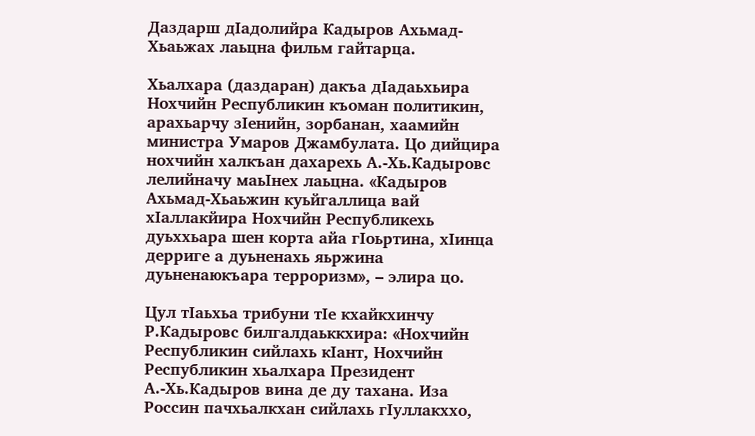Даздарш дIадолийра Кадыров Ахьмад-Хьаьжах лаьцна фильм гайтарца.

Хьалхара (даздаран) дакъа дIадаьхьира Нохчийн Республикин къоман политикин, арахьарчу зIенийн, зорбанан, хаамийн министра Умаров Джамбулата. Цо дийцира нохчийн халкъан дахарехь А.-Хь.Кадыровс лелийначу маьIнех лаьцна. «Кадыров Ахьмад-Хьаьжин куьйгаллица вай хIаллакйира Нохчийн Республикехь дуьххьара шен корта айа гIоьртина, хIинца дерриге а дуьненахь яьржина дуьненаюкъара терроризм», – элира цо.

Цул тIаьхьа трибуни тIе кхайкхинчу Р.Кадыровс билгалдаьккхира: «Нохчийн Республикин сийлахь кIант, Нохчийн Республикин хьалхара Президент А.-Хь.Кадыров вина де ду тахана. Иза Россин пачхьалкхан сийлахь гIуллакххо,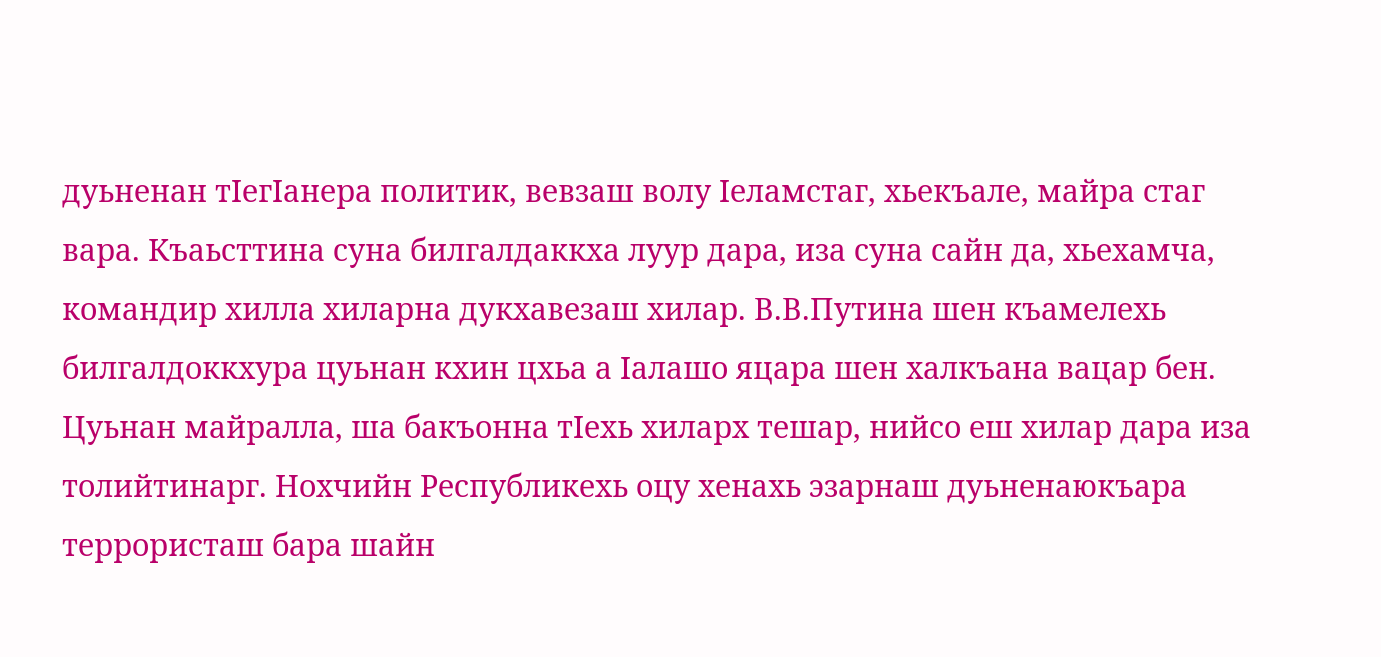дуьненан тIегIанера политик, вевзаш волу Iеламстаг, хьекъале, майра стаг вара. Къаьсттина суна билгалдаккха луур дара, иза суна сайн да, хьехамча, командир хилла хиларна дукхавезаш хилар. В.В.Путина шен къамелехь билгалдоккхура цуьнан кхин цхьа а Iалашо яцара шен халкъана вацар бен. Цуьнан майралла, ша бакъонна тIехь хиларх тешар, нийсо еш хилар дара иза толийтинарг. Нохчийн Республикехь оцу хенахь эзарнаш дуьненаюкъара террористаш бара шайн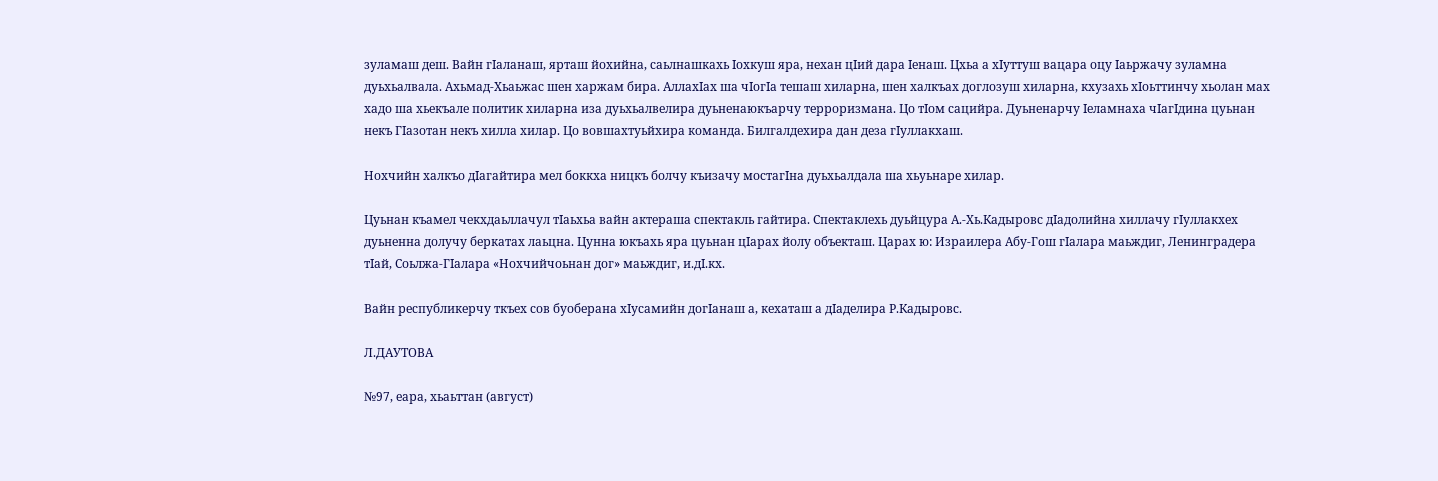зуламаш деш. Вайн гIаланаш, ярташ йохийна, саьлнашкахь Iохкуш яра, нехан цIий дара Iенаш. Цхьа а хIуттуш вацара оцу Iаьржачу зуламна дуьхьалвала. Ахьмад-Хьаьжас шен харжам бира. АллахIах ша чIогIа тешаш хиларна, шен халкъах доглозуш хиларна, кхузахь хIоьттинчу хьолан мах хадо ша хьекъале политик хиларна иза дуьхьалвелира дуьненаюкъарчу терроризмана. Цо тIом сацийра. Дуьненарчу Iеламнаха чIагIдина цуьнан некъ ГIазотан некъ хилла хилар. Цо вовшахтуьйхира команда. Билгалдехира дан деза гIуллакхаш.

Нохчийн халкъо дIагайтира мел боккха ницкъ болчу къизачу мостагIна дуьхьалдала ша хьуьнаре хилар.

Цуьнан къамел чекхдаьллачул тIаьхьа вайн актераша спектакль гайтира. Спектаклехь дуьйцура А.-Хь.Кадыровс дIадолийна хиллачу гIуллакхех дуьненна долучу беркатах лаьцна. Цунна юкъахь яра цуьнан цIарах йолу объекташ. Царах ю: Израилера Абу-Гош гIалара маьждиг, Ленинградера тIай, Соьлжа-ГIалара «Нохчийчоьнан дог» маьждиг, и.дI.кх.

Вайн республикерчу ткъех сов буоберана хIусамийн догIанаш а, кехаташ а дIаделира Р.Кадыровс.

Л.ДАУТОВА

№97, еара, хьаьттан (август)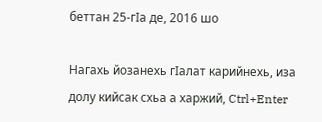беттан 25-гIа де, 2016 шо

Нагахь йозанехь гIалат карийнехь, иза долу кийсак схьа а харжий, Ctrl+Enter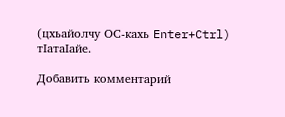(цхьайолчу ОС-кахь Enter+Ctrl) тIатаIайе.

Добавить комментарий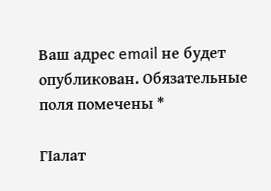Ваш адрес email не будет опубликован. Обязательные поля помечены *

ГIалат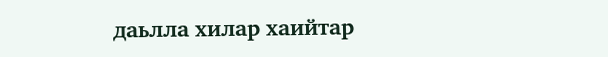даьлла хилар хаийтар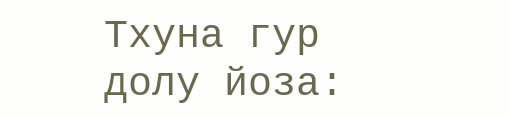Тхуна гур долу йоза: